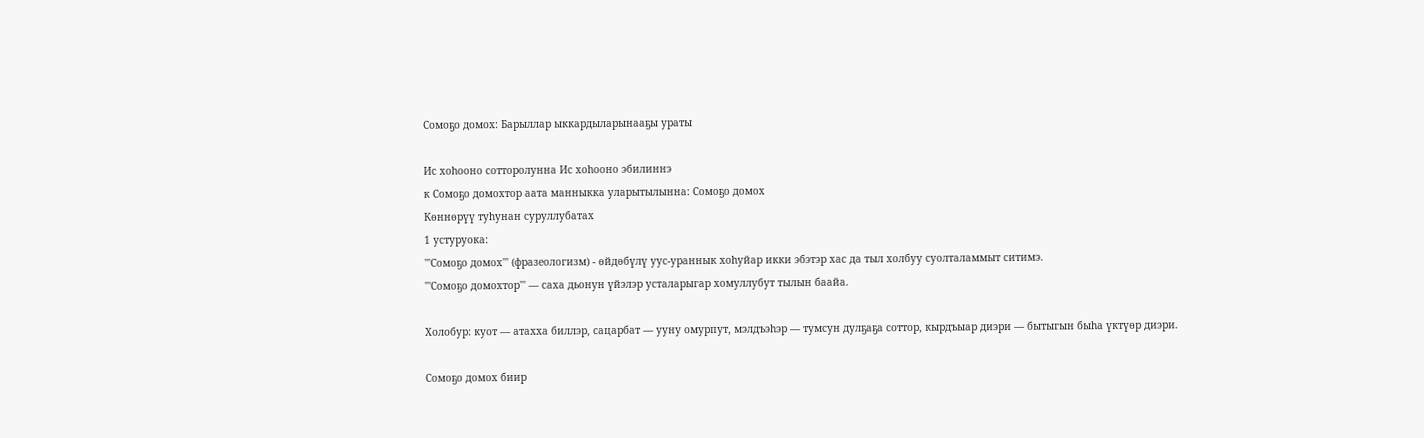Сомоҕо домох: Барыллар ыккардыларынааҕы ураты

Ис хоһооно сотторолунна Ис хоһооно эбилиннэ
к Сомоҕо домохтор аата манныкка уларытылынна: Сомоҕо домох
Көннөрүү туһунан суруллубатах
1 устуруока:
'''Сомоҕо домох''' (фразеологизм) - өйдөбүлү уус-ураннык хоһуйар икки эбэтэр хас да тыл холбуу суолталаммыт ситимэ.
'''Сомоҕо домохтор''' — саха дьонун үйэлэр усталарыгар хомуллубут тылын баайа.

Холобур: куот — атахха биллэр, сацарбат — ууну омурпут, мэлдъэһэр — тумсун дулҕаҕа соттор, кырдъыар диэри — бытыгын быһа үктүөр диэри.

Сомоҕо домох биир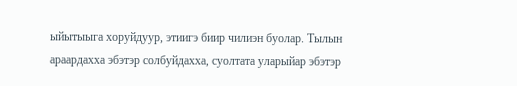ыйытыыга хоруйдуур, этиигэ биир чилиэн буолар. Тылын араардахха эбэтэр солбуйдахха, суолтата уларыйар эбэтэр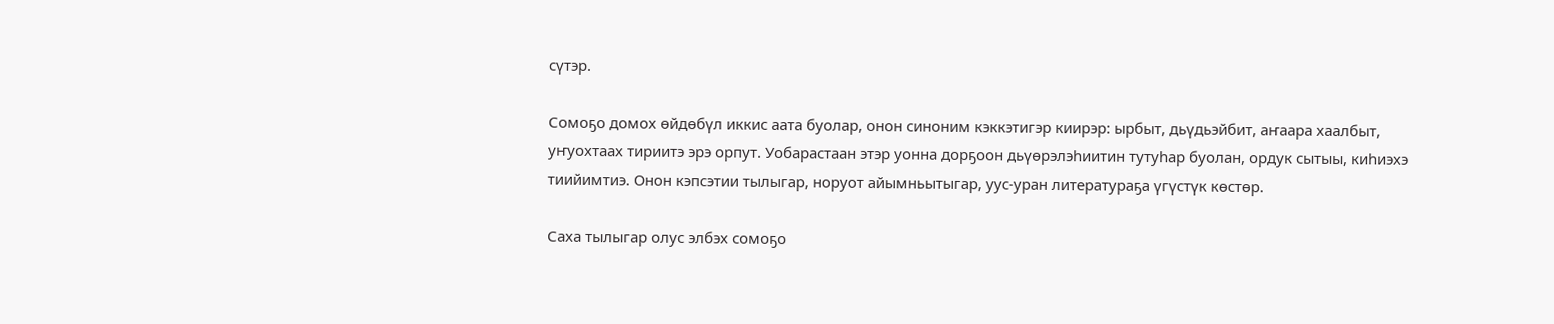сүтэр.

Сомоҕо домох өйдөбүл иккис аата буолар, онон синоним кэккэтигэр киирэр: ырбыт, дьүдьэйбит, аҥаара хаалбыт, уҥуохтаах тириитэ эрэ орпут. Уобарастаан этэр уонна дорҕоон дьүөрэлэһиитин тутуһар буолан, ордук сытыы, киһиэхэ тиийимтиэ. Онон кэпсэтии тылыгар, норуот айымньытыгар, уус-уран литератураҕа үгүстүк көстөр.

Саха тылыгар олус элбэх сомоҕо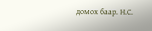домох баар. Н.С.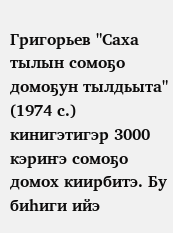Григорьев "Саха тылын сомоҕо домоҕун тылдьыта" (1974 с.) кинигэтигэр 3000 кэриҥэ сомоҕо домох киирбитэ. Бу биһиги ийэ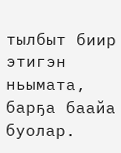тылбыт биир этигэн ньымата, барҕа баайа буолар.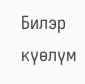Билэр күөлүм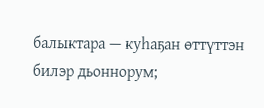балыктара — куһаҕан өттүттэн билэр дьоннорум;